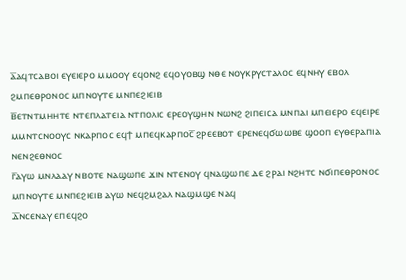ⲁ̅ⲁϥⲧⲥⲁⲃⲟⲓ ⲉⲩⲉⲓⲉⲣⲟ ⲙⲙⲟⲟⲩ ⲉϥⲟⲛϩ ⲉϥⲟⲩⲟⲃϣ ⲛⲑⲉ ⲛⲟⲩⲕⲣⲩⲥⲧⲁⲗⲟⲥ ⲉϥⲛⲏⲩ ⲉⲃⲟⲗ ϩⲙⲡⲉⲑⲣⲟⲛⲟⲥ ⲙⲡⲛⲟⲩⲧⲉ ⲙⲛⲡⲉϩⲓⲉⲓⲃ
ⲃ̅ⲉⲧⲛⲧⲙⲏⲏⲧⲉ ⲛⲧⲉⲡⲗⲁⲧⲉⲓⲁ ⲛⲧⲡⲟⲗⲓⲥ ⲉⲣⲉⲟⲩϣⲏⲛ ⲛⲱⲛϩ ϩⲓⲡⲉⲓⲥⲁ ⲙⲛⲡⲁⲓ ⲙⲡⲉⲓⲉⲣⲟ ⲉϥⲉⲓⲣⲉ ⲙⲙⲛⲧⲥⲛⲟⲟⲩⲥ ⲛⲕⲁⲣⲡⲟⲥ ⲉϥϯ ⲙⲡⲉϥⲕⲁⲣⲡⲟⲥ̅ ϩⲣⲉⲉⲃⲟⲧ ⲉⲣⲉⲛⲉϥϭⲱⲱⲃⲉ ϣⲟⲟⲡ ⲉⲩⲑⲉⲣⲁⲡⲓⲁ ⲛⲉⲛϩⲉⲑⲛⲟⲥ
ⲅ̅ⲁⲩⲱ ⲙⲛⲗⲁⲁⲩ ⲛⲃⲟⲧⲉ ⲛⲁϣⲱⲡⲉ ϫⲓⲛ ⲛⲧⲉⲛⲟⲩ ϥⲛⲁϣⲱⲡⲉ ⲇⲉ ϩⲣⲁⲓ ⲛϩⲏⲧⲥ ⲛϭⲓⲡⲉⲑⲣⲟⲛⲟⲥ ⲙⲡⲛⲟⲩⲧⲉ ⲙⲛⲡⲉϩⲓⲉⲓⲃ ⲁⲩⲱ ⲛⲉϥϩⲙϩⲁⲗ ⲛⲁϣⲙϣⲉ ⲛⲁϥ
ⲇ̅ⲛⲥⲉⲛⲁⲩ ⲉⲡⲉϥϩⲟ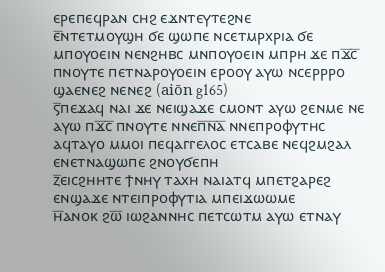ⲉⲣⲉⲡⲉϥⲣⲁⲛ ⲥⲏϩ ⲉϫⲛⲧⲉⲩⲧⲉϩⲛⲉ
ⲉ̅ⲛⲧⲉⲧⲙⲟⲩϣⲏ ϭⲉ ϣⲱⲡⲉ ⲛⲥⲉⲧⲙⲣⲭⲣⲓⲁ ϭⲉ ⲙⲡⲟⲩⲟⲉⲓⲛ ⲛⲉⲛϩⲏⲃⲥ ⲙⲛⲡⲟⲩⲟⲉⲓⲛ ⲙⲡⲣⲏ ϫⲉ ⲡϫ̅ⲥ̅ ⲡⲛⲟⲩⲧⲉ ⲡⲉⲧⲛⲁⲣⲟⲩⲟⲉⲓⲛ ⲉⲣⲟⲟⲩ ⲁⲩⲱ ⲛⲥⲉⲣⲣⲣⲟ ϣⲁⲉⲛⲉϩ ⲛⲉⲛⲉϩ (aiōn g165)
ⲋ̅ⲡⲉϫⲁϥ ⲛⲁⲓ ϫⲉ ⲛⲉⲓϣⲁϫⲉ ⲥⲙⲟⲛⲧ ⲁⲩⲱ ϩⲉⲛⲙⲉ ⲛⲉ ⲁⲩⲱ ⲡϫ̅ⲥ̅ ⲡⲛⲟⲩⲧⲉ ⲛⲛⲉⲡ̅ⲛ̅ⲁ̅ ⲛⲛⲉⲡⲣⲟⲫⲩⲧⲏⲥ ⲁϥⲧⲁⲩⲟ ⲙⲙⲟⲓ ⲡⲉϥⲁⲅⲅⲉⲗⲟⲥ ⲉⲧⲥⲁⲃⲉ ⲛⲉϥϩⲙϩⲁⲗ ⲉⲛⲉⲧⲛⲁϣⲱⲡⲉ ϩⲛⲟⲩϭⲉⲡⲏ
ⲍ̅ⲉⲓⲥϩⲏⲏⲧⲉ ϯⲛⲏⲩ ⲧⲁⲭⲏ ⲛⲁⲓⲁⲧϥ ⲙⲡⲉⲧϩⲁⲣⲉϩ ⲉⲛϣⲁϫⲉ ⲛⲧⲉⲓⲡⲣⲟⲫⲩⲧⲓⲁ ⲙⲡⲉⲓϫⲱⲱⲙⲉ
ⲏ̅ⲁⲛⲟⲕ ϩⲱ̅ ⲓⲱϩⲁⲛⲛⲏⲥ ⲡⲉⲧⲥⲱⲧⲙ ⲁⲩⲱ ⲉⲧⲛⲁⲩ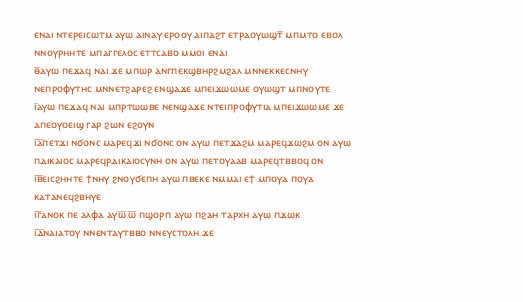ⲉⲛⲁⲓ ⲛⲧⲉⲣⲉⲓⲥⲱⲧⲙ ⲁⲩⲱ ⲁⲓⲛⲁⲩ ⲉⲣⲟⲟⲩ ⲁⲓⲡⲁϩⲧ ⲉⲧⲣⲁⲟⲩⲱϣⲧ̅ ⲙⲡⲙⲧⲟ ⲉⲃⲟⲗ ⲛⲛⲟⲩⲣⲏⲏⲧⲉ ⲙⲡⲁⲅⲅⲉⲗⲟⲥ ⲉⲧⲧⲥⲁⲃⲟ ⲙⲙⲟⲓ ⲉⲛⲁⲓ
ⲑ̅ⲁⲩⲱ ⲡⲉϫⲁϥ ⲛⲁⲓ ϫⲉ ⲙⲡⲱⲣ ⲁⲛⲅⲡⲉⲕϣⲃⲏⲣϩⲙϩⲁⲗ ⲙⲛⲛⲉⲕⲕⲉⲥⲛⲏⲩ ⲛⲉⲡⲣⲟⲫⲩⲧⲏⲥ ⲙⲛⲛⲉⲧϩⲁⲣⲉϩ ⲉⲛϣⲁϫⲉ ⲙⲡⲉⲓϫⲱⲱⲙⲉ ⲟⲩⲱϣⲧ ⲙⲡⲛⲟⲩⲧⲉ
ⲓ̅ⲁⲩⲱ ⲡⲉϫⲁϥ ⲛⲁⲓ ⲙⲡⲣⲧⲱⲱⲃⲉ ⲛⲉⲛϣⲁϫⲉ ⲛⲧⲉⲓⲡⲣⲟⲫⲩⲧⲓⲁ ⲙⲡⲉⲓϫⲱⲱⲙⲉ ϫⲉ ⲁⲡⲉⲟⲩⲟⲉⲓϣ ⲅⲁⲣ ϩⲱⲛ ⲉϩⲟⲩⲛ
ⲓ̅ⲁ̅ⲡⲉⲧϫⲓ ⲛϭⲟⲛⲥ ⲙⲁⲣⲉϥϫⲓ ⲛϭⲟⲛⲥ ⲟⲛ ⲁⲩⲱ ⲡⲉⲧϫⲁϩⲙ ⲙⲁⲣⲉϥϫⲱϩⲙ ⲟⲛ ⲁⲩⲱ ⲡⲇⲓⲕⲁⲓⲟⲥ ⲙⲁⲣⲉϥⲣⲇⲓⲕⲁⲓⲟⲥⲩⲛⲏ ⲟⲛ ⲁⲩⲱ ⲡⲉⲧⲟⲩⲁⲁⲃ ⲙⲁⲣⲉϥⲧⲃⲃⲟϥ ⲟⲛ
ⲓ̅ⲃ̅ⲉⲓⲥϩⲏⲏⲧⲉ ϯⲛⲏⲩ ϩⲛⲟⲩϭⲉⲡⲏ ⲁⲩⲱ ⲡⲃⲉⲕⲉ ⲛⲙⲙⲁⲓ ⲉϯ ⲙⲡⲟⲩⲁ ⲡⲟⲩⲁ ⲕⲁⲧⲁⲛⲉϥϩⲃⲏⲩⲉ
ⲓ̅ⲅ̅ⲁⲛⲟⲕ ⲡⲉ ⲁⲗⲫⲁ ⲁⲩⲱ̅ ⲱ̅ ⲡϣⲟⲣⲡ ⲁⲩⲱ ⲡϩⲁⲏ ⲧⲁⲣⲭⲏ ⲁⲩⲱ ⲡϫⲱⲕ
ⲓ̅ⲇ̅ⲛⲁⲓⲁⲧⲟⲩ ⲛⲛⲉⲛⲧⲁⲩⲧⲃⲃⲟ ⲛⲛⲉⲩⲥⲧⲟⲗⲏ ϫⲉ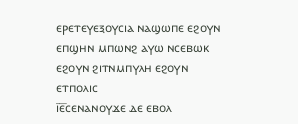ⲉⲣⲉⲧⲉⲩⲉⲝⲟⲩⲥⲓⲁ ⲛⲁϣⲱⲡⲉ ⲉϩⲟⲩⲛ ⲉⲡϣⲏⲛ ⲙⲡⲱⲛϩ ⲁⲩⲱ ⲛⲥⲉⲃⲱⲕ ⲉϩⲟⲩⲛ ϩⲓⲧⲛⲙⲡⲩⲗⲏ ⲉϩⲟⲩⲛ ⲉⲧⲡⲟⲗⲓⲥ
ⲓ̅ⲉ̅ⲥⲉⲛⲁⲛⲟⲩϫⲉ ⲇⲉ ⲉⲃⲟⲗ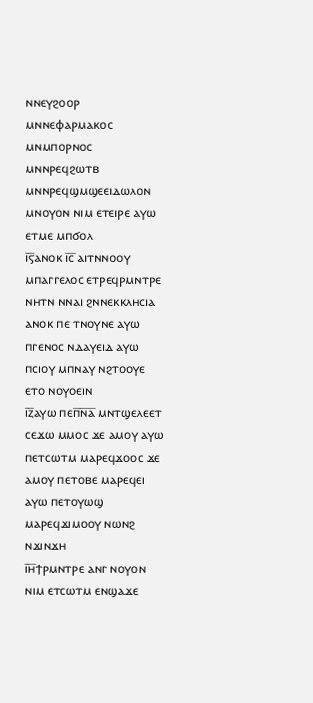ⲛⲛⲉⲩϩⲟⲟⲣ ⲙⲛⲛⲉⲫⲁⲣⲙⲁⲕⲟⲥ ⲙⲛⲙⲡⲟⲣⲛⲟⲥ ⲙⲛⲛⲣⲉϥϩⲱⲧⲃ ⲙⲛⲛⲣⲉϥϣⲙϣⲉⲉⲓⲇⲱⲗⲟⲛ ⲙⲛⲟⲩⲟⲛ ⲛⲓⲙ ⲉⲧⲉⲓⲣⲉ ⲁⲩⲱ ⲉⲧⲙⲉ ⲙⲡϭⲟⲗ
ⲓ̅ⲋ̅ⲁⲛⲟⲕ ⲓ̅ⲥ̅ ⲁⲓⲧⲛⲛⲟⲟⲩ ⲙⲡⲁⲅⲅⲉⲗⲟⲥ ⲉⲧⲣⲉϥⲣⲙⲛⲧⲣⲉ ⲛⲏⲧⲛ ⲛⲛⲁⲓ ϩⲛⲛⲉⲕⲕⲗⲏⲥⲓⲁ ⲁⲛⲟⲕ ⲡⲉ ⲧⲛⲟⲩⲛⲉ ⲁⲩⲱ ⲡⲅⲉⲛⲟⲥ ⲛⲇⲁⲩⲉⲓⲇ ⲁⲩⲱ ⲡⲥⲓⲟⲩ ⲙⲡⲛⲁⲩ ⲛϩⲧⲟⲟⲩⲉ ⲉⲧⲟ ⲛⲟⲩⲟⲉⲓⲛ
ⲓ̅ⲍ̅ⲁⲩⲱ ⲡⲉⲡ̅ⲛ̅ⲁ̅ ⲙⲛⲧϣⲉⲗⲉⲉⲧ ⲥⲉϫⲱ ⲙⲙⲟⲥ ϫⲉ ⲁⲙⲟⲩ ⲁⲩⲱ ⲡⲉⲧⲥⲱⲧⲙ ⲙⲁⲣⲉϥϫⲟⲟⲥ ϫⲉ ⲁⲙⲟⲩ ⲡⲉⲧⲟⲃⲉ ⲙⲁⲣⲉϥⲉⲓ ⲁⲩⲱ ⲡⲉⲧⲟⲩⲱϣ ⲙⲁⲣⲉϥϫⲓⲙⲟⲟⲩ ⲛⲱⲛϩ ⲛϫⲓⲛϫⲏ
ⲓ̅ⲏ̅ϯⲣⲙⲛⲧⲣⲉ ⲁⲛⲅ ⲛⲟⲩⲟⲛ ⲛⲓⲙ ⲉⲧⲥⲱⲧⲙ ⲉⲛϣⲁϫⲉ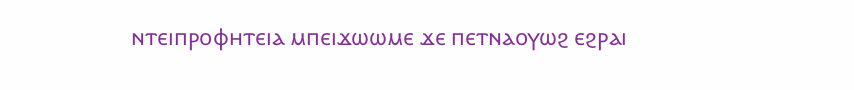ⲛⲧⲉⲓⲡⲣⲟⲫⲏⲧⲉⲓⲁ ⲙⲡⲉⲓϫⲱⲱⲙⲉ ϫⲉ ⲡⲉⲧⲛⲁⲟⲩⲱϩ ⲉϩⲣⲁⲓ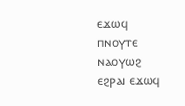ⲉϫⲱϥ ⲡⲛⲟⲩⲧⲉ ⲛⲁⲟⲩⲱϩ ⲉϩⲣⲁⲓ ⲉϫⲱϥ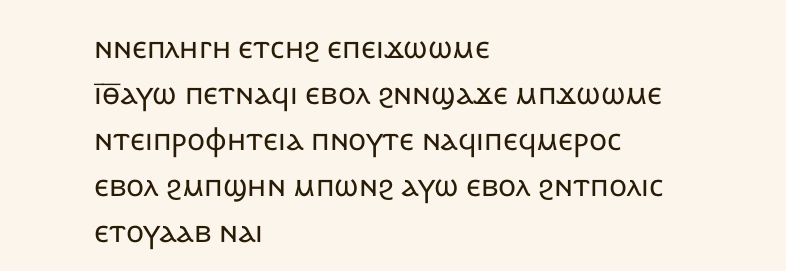ⲛⲛⲉⲡⲗⲏⲅⲏ ⲉⲧⲥⲏϩ ⲉⲡⲉⲓϫⲱⲱⲙⲉ
ⲓ̅ⲑ̅ⲁⲩⲱ ⲡⲉⲧⲛⲁϥⲓ ⲉⲃⲟⲗ ϩⲛⲛϣⲁϫⲉ ⲙⲡϫⲱⲱⲙⲉ ⲛⲧⲉⲓⲡⲣⲟⲫⲏⲧⲉⲓⲁ ⲡⲛⲟⲩⲧⲉ ⲛⲁϥⲓⲡⲉϥⲙⲉⲣⲟⲥ ⲉⲃⲟⲗ ϩⲙⲡϣⲏⲛ ⲙⲡⲱⲛϩ ⲁⲩⲱ ⲉⲃⲟⲗ ϩⲛⲧⲡⲟⲗⲓⲥ ⲉⲧⲟⲩⲁⲁⲃ ⲛⲁⲓ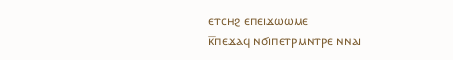ⲉⲧⲥⲏϩ ⲉⲡⲉⲓϫⲱⲱⲙⲉ
ⲕ̅ⲡⲉϫⲁϥ ⲛϭⲓⲡⲉⲧⲣⲙⲛⲧⲣⲉ ⲛⲛⲁⲓ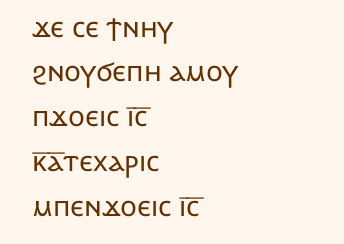ϫⲉ ⲥⲉ ϯⲛⲏⲩ ϩⲛⲟⲩϭⲉⲡⲏ ⲁⲙⲟⲩ ⲡϫⲟⲉⲓⲥ ⲓ̅ⲥ̅
ⲕ̅ⲁ̅ⲧⲉⲭⲁⲣⲓⲥ ⲙⲡⲉⲛϫⲟⲉⲓⲥ ⲓ̅ⲥ̅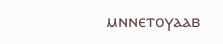ⲙⲛⲛⲉⲧⲟⲩⲁⲁⲃ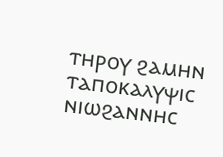ⲧⲏⲣⲟⲩ ϩⲁⲙⲏⲛ ⲧⲁⲡⲟⲕⲁⲗⲩⲯⲓⲥ ⲛⲓⲱϩⲁⲛⲛⲏⲥ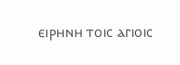ⲉⲓⲣⲏⲛⲏ ⲧⲟⲓⲥ ⲁⲅⲓⲟⲓⲥ